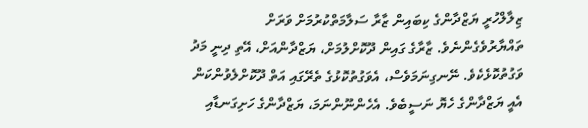ޒިލާލްހުރީ ޔަޒްދާންގެ ކިބައިން ޒާރާ ސަލާމަތްކުރުމަށް ވަރަށް ތައްޔާރުވެގެންނެވެ. ޒާރާގެ ގައިން ދޫކޮށްލުމަށް، ޔަޒްދާންއަށް، އޭތި ދިނީ މަދު ވަގުތުކޮޅެކެވެ. ނޭނގިނަމަވެސް، އެވަގުތުކޮޅުގެ ތެރޭގައި އަތް ދޫކޮށްލެވުންކަން އެއީ ޔަޒްދާންގެ ހެޔޮ ނަސީބެވެ. އެހެންނޫންނަމަ، ޔަޒްދާންގެ ހަށިގަނޑާއި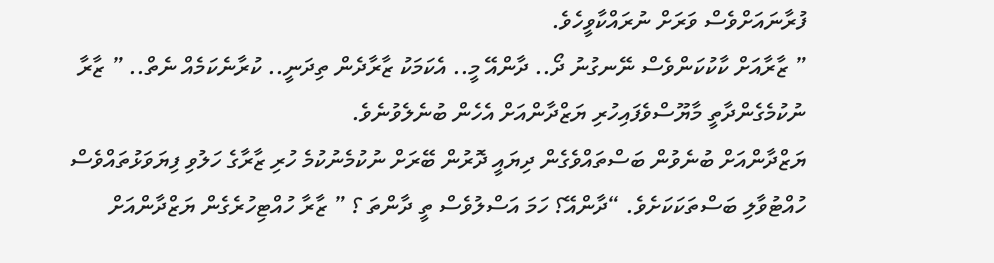ފުރާނައަށްވެސް ވަރަށް ނުރައްކާވީހެވެ.
” ޒާރާއަށް ކާކުކަންވެސް ނޭނގުނު ދޯ.. ދާންއޭ މީ.. އެކަމަކު ޒާރާދެން ތިދަނީ.. ކުރާނެކަމެއް ނެތް.. ” ޒާރާ ނުކުމެގެންދާތީ މާޔޫސްވެފައިހުރި ޔަޒްދާންއަށް އެހެން ބުނެލެވުނެވެ.
ޔަޒްދާންއަށް ބުނެވުން ބަސްތައްވެގެން ދިޔައީ ދޮރުން ބޭރަށް ނުކުމެނުކުމެ ހުރި ޒާރާގެ ހަލުވި ފިޔަވަޅުތައްވެސް ހުއްޓުވާލި ބަސްތަކަކަށެވެ. “ދާންއޭ؟ ހަމަ އަސްލުވެސް ތީ ދާންތަ ؟ ” ޒާރާ ހުއްޓިހުރެގެން ޔަޒްދާންއަށް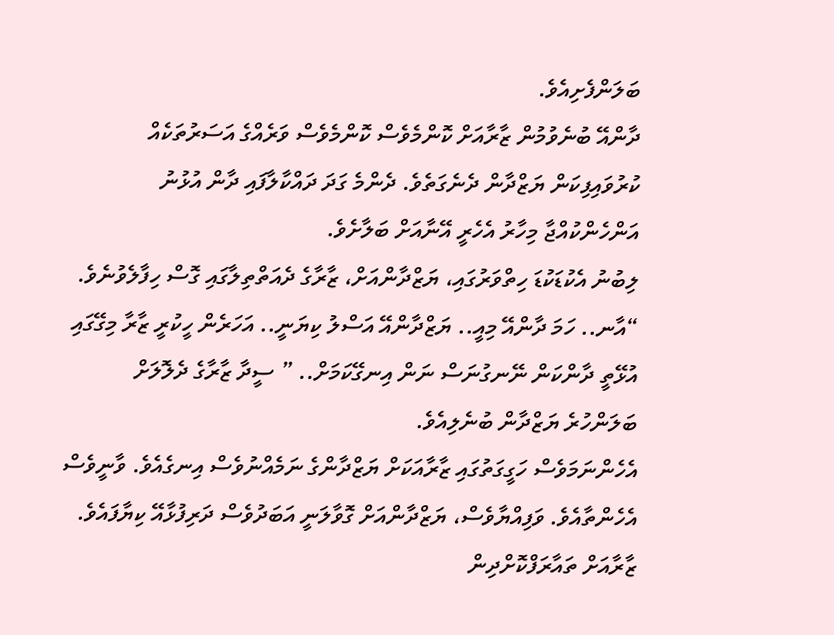ބަލަންފެށިއެވެ.
ދާންއޭ ބުނެވުމުން ޒާރާއަށް ކޮންމެވެސް ކޮންމެވެސް ވަރެއްގެ އަސަރުތަކެއް ކުރުވައިފިކަން ޔަޒްދާން ދެނެގަތެވެ. ދެންމެ ގަދަ ދައްކާލާފައި ދާން އުޅުނު އަންހެންކުއްޖާ މިހާރު އެހެރީ އޭނާއަށް ބަލާށެވެ.
ލިބުނު އެކުޑަކުޑަ ހިތްވަރުގައި، ޔަޒްދާންއަށް، ޒާރާގެ ދެއަތްތިލާގައި ގޮސް ހިފާލެވުނެވެ. “އާނ.. ހަމަ ދާންއޭ މިއީ.. ޔަޒްދާންއޭ އަސްލު ކިޔަނީ.. އަހަރެން ހީކުރީ ޒާރާ މިގޭގައި އުޅޭތީ ދާންކަން ނޭނގުނަސް ނަން އިނގޭކަމަށް.. ” ސީދާ ޒާރާގެ ދެލޮލަށް ބަލަންހުރެ ޔަޒްދާން ބުނެލިއެވެ.
އެހެންނަމަވެސް ހަގީގަތުގައި ޒާރާއަކަށް ޔަޒްދާންގެ ނަމެއްނުވެސް އިނގެއެވެ. ވާނީވެސް އެހެންތާއެވެ. ވަފިއްޔާވެސް، ޔަޒްދާންއަށް ގޮވާލަނީ އަބަދުވެސް ދަރިފުޅާއޭ ކިޔާފައެވެ. ޒާރާއަށް ތައާރަފްކޮށްދިން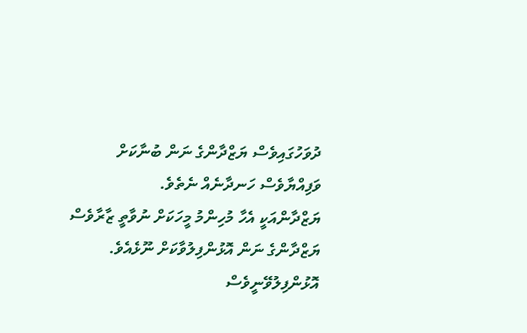ދުވަހުގައިވެސް ޔަޒްދާންގެ ނަން ބުނާކަށް ވަފިއްޔާވެސް ހަނދާނެއް ނެތެވެ.
ޔަޒްދާންއަކީ އެހާ މުހިންމު މީހަކަށް ނުވާތީ ޒާރާވެސް ޔަޒްދާންގެ ނަން އޮޅުންފިލުވާކަށް ނޫޅެއެވެ. އޮޅުންފިލުވޭނީވެސް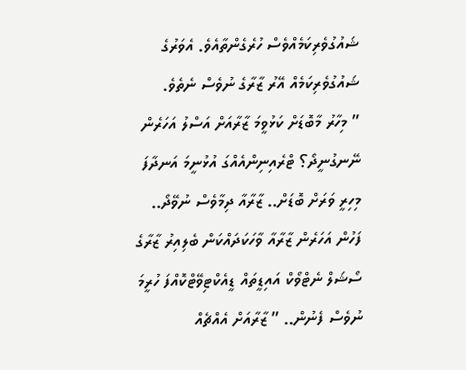ޝައުގުވެރިކަމެއްވެސް ހުރެގެންތާއެވެ. އެވަރުގެ ޝައުގުވެރިކަމެއް އޭރު ޒާރާގެ ނުވެސް ނެތެވެ.
” މިހާރު މާބޮޑަށް ކަޅުވީމަ ޒާރާއަށް އަސްލު އަހަރެން ނޭނގުނީދޯ؟ ޓްރެއިނިންއެއްގަ އުޅުނީމަ އަނދާފަ މިހިރީ ވަރަށް ބޮޑަށް.. ޒާރާއާ ދިމާވެސް ނުވޭދޯ.. ފަހުން އަހަރެން ޒާރާއާ ވާހަކަދައްކަން ބެލިއިރު ޒާރާގެ ސޯޝަލް ނެޓްވޯކް އައިޑީތައް ޑީއެކްޓިވޭޓްކޮއްފަ ހުރީމަ ނުވެސް ފެނުން.. ” ޒާރާއަށް އެއްޗެއް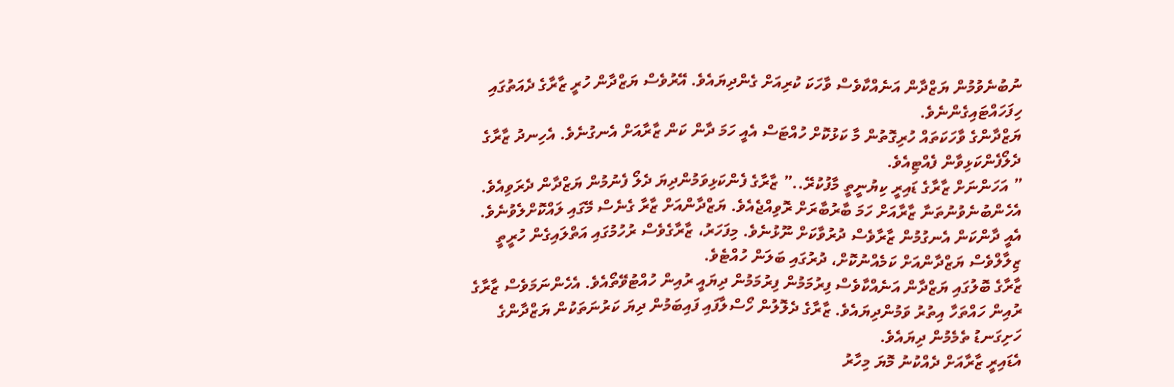ނުބުނެވުމުން ޔަޒްދާން އަނެއްކާވެސް ވާހަކަ ކުރިއަށް ގެންދިޔައެވެ. އޭރުވެސް ޔަޒްދާން ހުރީ ޒާރާގެ ދެއަތުގައި ހިފަހައްޓައިގެންނެވެ.
ޔަޒްދާންގެ ވާހަކަތައް ހުރިގޮތުން މާ ކަޅުކޮށް ހުއްޓަސް އެއީ ހަމަ ދާން ކަން ޒާރާއަށް އެނގުނެވެ. އެހިނދު ޒާރާގެ ދެލޯފެންކަޅިވާން ފެއްޓިއެވެ.
” އަހަންނަށް ޒާރާގެ ޑައިރީ ކިޔުނީތީ މާފުކުރޭ..” ޒާރާގެ ފެންކަޅިވަމުންދިޔަ ދެލޯ ފެނުމުން ޔަޒްދާން ދެރަވިއެވެ. އެހެންބުނެވުނުތަނާ ޒާރާއަށް ހަމަ ބާރުބާރަށް ރޮވިއްޖެއެވެ. ޔަޒްދާންއަށް ޒާރާ ގެނެސް މޭގައި ލައްކޮށްލެވުނެވެ.
އެއީ ދާންކަން އެނގުމުން ޒާރާވެސް ދުރުވާކަށް ނޫޅުނެވެ. މިފަހަރު، ޒާރާގެވެސް ރުހުމުގައި އަތްލައިގެން ހުރީތީ ޒިލާލްވެސް ޔަޒްދާންއަށް ކަމެއްނުކޮށް، ދުރުގައި ބަލަން ހުއްޓެވެ.
ޒާރާގެ ބޮލުގައި ޔަޒްދާން އަނެއްކާވެސް ފިރުމަމުން ފިރުމަމުން ދިޔައީ ރުއިން ހުއްޓުވޭތޯއެވެ. އެހެންނަމަވެސް ޒާރާގެ ރުއިން ހައްތަހާ އިތުރު ވަމުންދިޔައެވެ. ޒާރާގެ ދެލޮލުން ހޯސްލާފައި ފައިބަމުން ދިޔަ ކަރުނަތަކުން ޔަޒްދާންގެ ހަށިގަނޑު ތެމެމުން ދިޔައެވެ.
އެޑައިރީ ޒާރާއަށް ދެއްކުނު މޮޔަ މިހާރު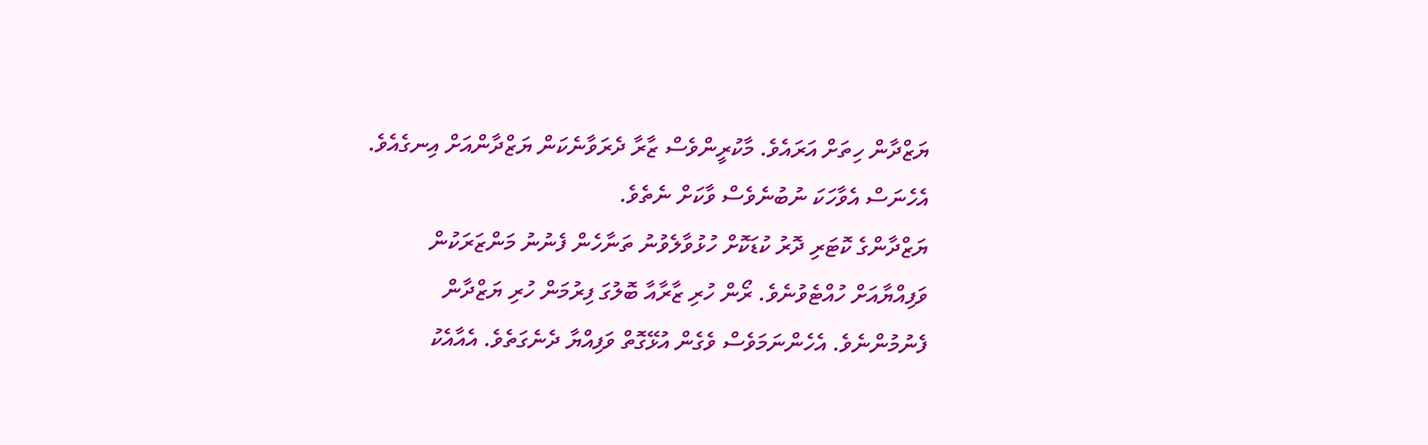ޔަޒްދާން ހިތަށް އަރައެވެ. މާކުރީންވެސް ޒާރާ ދެރަވާނެކަން ޔަޒްދާންއަށް އިނގެއެވެ. އެހެނަސް އެވާހަކަ ނުބުނެވެސް ވާކަށް ނެތެވެ.
ޔަޒްދާންގެ ކޮޓަރި ދޮރު ކުޑަކޮށް ހުޅުވާލެވުނު ތަނާހެން ފެނުނު މަންޒަރަކުން ވަފިއްޔާއަށް ހުއްޓެވުނެވެ. ރޯން ހުރި ޒާރާއާ ބޮލުގަ ފިރުމަން ހުރި ޔަޒްދާން ފެނުމުންނެވެ. އެހެންނަމަވެސް ވެގެން އުޅޭގޮތް ވަފިއްޔާ ދެނެގަތެވެ. އެއާއެކު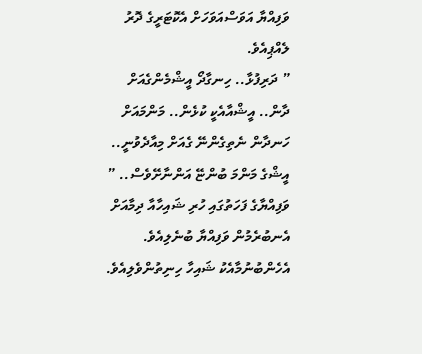ވަފިއްޔާ އަވަސްއަވަހަށް އެކޮޓަރީގެ ދޮރު ލެއްޕިއެވެ.
” ދަރިފުޅާ.. ހިނގާދޯ އީޝްމެންގެއަށް ދާން.. އީޝްއާއެކީ ކުޅެން.. މަންމައަށް ހަނދާން ނެތިގެންނޭ ގެއަށް މިއާދެވުނީ.. އީޝްގެ މަންމަ ބުންޏޭ އަންނާށޭވެސް.. ” ވަފިއްޔާގެ ފަހަތުގައި ހުރި ޝައިހާއާ ދިމާއަށް އެނބުރެމުން ވަފިއްޔާ ބުނެލިއެވެ.
އެހެންބުނުމާއެކު ޝައިހާ ހިނިތުންވެލިއެވެ.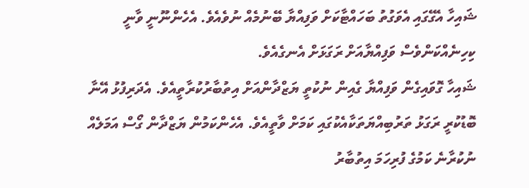ޝައިހާ އެގޭގައި އެވަގުތު ބަހައްޓާކަށް ވަފިއްޔާ ބޭނުމެއް ނުވެއެވެ. އެހެންނޫނީ ވާނީ ކިހިނެއްކަންވެސް ވަފިއްޔާއަށް ރަގަޅަށް އެނގެއެވެ.
ޝައިހާ ގޮވައިގެން ވަފިއްޔާ ގެއިން ނުކުތީ ޔަޒްދާންއަށް އިތުބާރުކުރާތީއެވެ. އެދަރިފުޅު އޭނާ ބޮޑުކުރީ ރަގަޅު ތަރުބިއްޔަތަކާއެކުގައި ކަމަށް ވާތީއެވެ. އެހެންކަމުން ޔަޒްދާން ގޯސް އަމަލެއް ނުކުރާނެ ކަމުގެ ފުރިހަމަ އިތުބާރު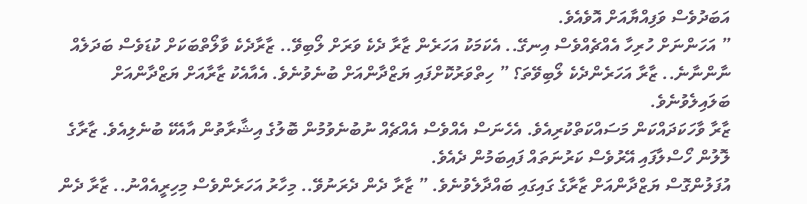އަބަދުވެސް ވަފިއްޔާއަށް އޮވެއެވެ.
” އަހަންނަށް ހުރިހާ އެއްޗެއްވެސް އިނގޭ.. އެކަމަކު އަހަރެން ޒާރާ ދެކެ ވަރަށް ލޯބިވޭ.. ޒާރާދެކެ ވާލޯތްބަކަށް ކުޑަވެސް ބަދަލެއް ނާންނާނެ.. ޒާރާ އަހަރެންދެކެ ލޯބިވޭތަ؟ ” ހިތްވަރުކޮށްފައި ޔަޒްދާންއަށް ބުނެވުނެވެ. އެއާއެކު ޒާރާއަށް ޔަޒްދާންއަށް ބަލައިލެވުނެވެ.
ޒާރާ ވާހަކަދައްކަން މަސައްކަތްކުރިއެވެ. އެހެނަސް އެއްވެސް އެއްޗެއް ނުބުނެވުމުން ބޮލުގެ އިޝާރާތުން އާއެކޭ ބުނެލިއެވެ. ޒާރާގެ ލޮލުން ހޯސްލާފައި އޭރުވެސް ކަރުނަތައް ފައިބަމުން ދެއެވެ.
އުފަލުންގޮސް ޔަޒްދާންއަށް ޒާރާގެ ގައިގައި ބައްދާލެވުނެވެ. ” ޒާރާ ދެން ދެރަނުވޭ.. މިހާރު އަހަރެންވެސް މިހިރީއެއްނު.. ޒާރާ ދެން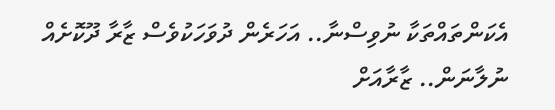އެކަންތައްތަކާ ނުވިސްނާ.. އަހަރެން ދުވަހަކުވެސް ޒާރާ ދޫކޮށެއް ނުލާނަން.. ޒާރާއަށް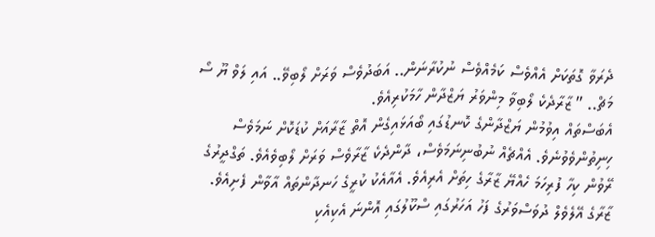ދެރަވާ ގޮތަކަށް އެއްވެސް ކަމެއްވެސް ނުކުރާނަން.. އަބަދުވެސް ވަރަށް ލޯބިވޭ.. އައި ލަވް ޔޫ ސޯ މަޗް.. ” ޒާރާދެކެ ލޯބިވާ މިންވަރު ޔަޒްދާން ހާމަކުރިއެވެ.
އެބަސްތައް އިވުމުން ޔަޒްދާންގެ ކޮނޑުގައި ބޯއަޅައިގެން އޮތް ޒާރާއަށް ކުޑަކޮށް ނަމަވެސް ހިނިތުންވެވުނެވެ. އެއްޗެއް ނުބުނިނަމަވެސް، ދާންދެކެ ޒާރާވެސް ވަރަށް ލޯބިވެއެވެ. ތަގްދީރުގެ ރޭވުން ކިހާ ފުރިހަމަ ހެއްޔޭ ޒާރާގެ ހިތަށް އެރިއެވެ. އެއާއެކު ކުރީގެ ހަނދާންތައް އާވާން ފެށިއެވެ.
ޒާރާގެ އޭލެވެލް ދުވަސްވަރުގެ ފަހު އަހަރުގައި ސްކޫލުގައި އޮންނަ އެކިއެކި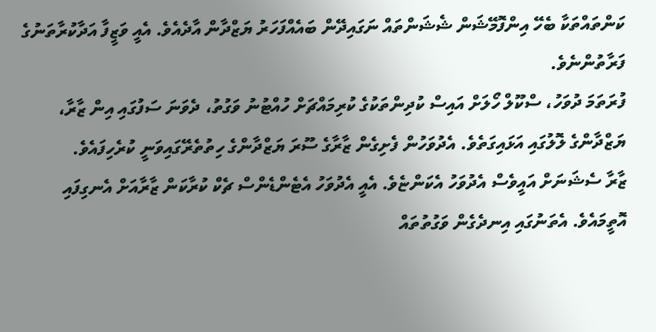ކަންތައްތަކާ ބެހޭ އިންފޮމޭޝަން ޝެޝަންތައް ނަގައިދޭން ބައެއްފަހަރު ޔަޒްދާން އާދެއެވެ. އެއީ ވަޒީފާ އަދާކުރާތަނުގެ ފަރާތުންނެވެ.
ފުރަތަމަ ދުވަހު، ސްކޫލް ހޯލަށް އައިސް ކުދިންތަކުގެ ކުރިމައްޗަށް ހުއްޓުނު ވަގުތު، ދެވަނަ ސަފުގައި އިން ޒާރާ، ޔަޒްދާންގެ ލޮލުގައި އަޅައިގަތެވެ. އެދުވަހުން ފެށިގެން ޒާރާގެ ސޫރަ ޔަޒްދާންގެ ހިތުތެރޭގައިވަނީ ކުރެހިފައެވެ.
ޒާރާ ސެޝަނަށް އައީވެސް އެދުވަހު އެކަންޏެވެ. އެއީ އެދުވަހު އެޓެންޑެންސް ޗެކް ކުރާކަން ޒާރާއަށް އެނގިފައި އޮތީމައެވެ. އެތަނުގައި އިނދެގެން ވަގުތުތައް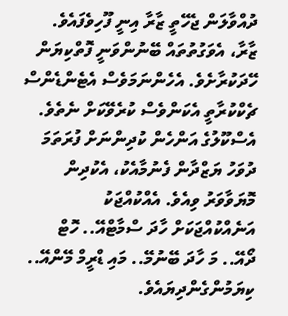ދުއްވާލަން ޖެހޭތީ ޒާރާ އިނީ ފޫހިވެފައެވެ. ޒާރާ، އެވަގުތުތައް ބޭނުންވަނީ ފޮތްކިޔަން ހޭދަކުރާށެވެ. އެހެންނަމަވެސް އެޓެންޑެންސް ޗެކްކުރާތީ އެކަންވެސް ކުރެވޭކަށް ނެތެވެ.
އެސްކޫލުގެ އަންހެން ކުދިންނަށް ފުރަތަމަ ދުވަހު ޔަޒްދާން ފެނުމާއެކު، އެކުދިން މޮޔަވާވަރު ވިއެވެ. އެއްކުއްޖަކު އަނެއްކުއްޖަކަށް ހާދަ ސްމާޓްއޭ.. ހޮޓް ދޯއޭ.. މަ ހާދަ ބޭނުމޭ.. މައި ޑްރީމް މޭންއޭ.. ކިޔަމުންގެންދިޔައެވެ.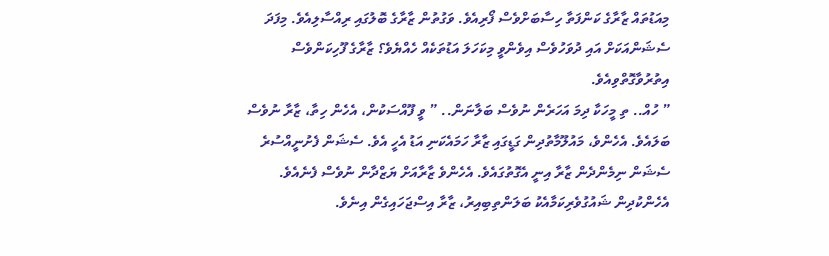މިއަޑުތައް ޒާރާގެ ކަންފަތާ ހިސާބަށްވެސް ފޯރިއެވެ. ވަގުތުން ޒާރާގެ ބޮލުގައި ރިއްސާލިއެވެ. މިފަދަ ސެޝަންއަކަށް އައި ދުވަހުވެސް އިވެންވީ މިކަހަލަ އަޑުތަކެއް ހެއްޔެވެ؟ ޒާރާގެ ފޫހިކަންވެސް އިތުރުވާގޮތްވިއެވެ.
” ހުއް.. ތި މީހަކާ ދިމަ އަހަރެން ނުވެސް ބަލާނަން.. ” ވީ ފޫއްސަކުން، އެހެން ހިތާ، ޒާރާ ނުވެސް ބަލައެވެ. އެހެންވެ، މައުލޫމާތުދިން ގަޑީގައި ޒާރާ ހަމައެކަނި އަޑު އެހީ އެވެ. ސެޝަން ފެށުނީއްސުރެ ސެޝަން ނިމެންދެން ޒާރާ އިނީ އެގޮތުގައެވެ. އެހެންވެ ޒާރާއަށް ޔަޒްދާން ނުވެސް ފެނެއެވެ. އެހެންކުދިން ޝައުގުވެރިކަމާއެކު ބަލަންތިބިއިރު، ޒާރާ އިސްޖަހައިގެން އިނެވެ.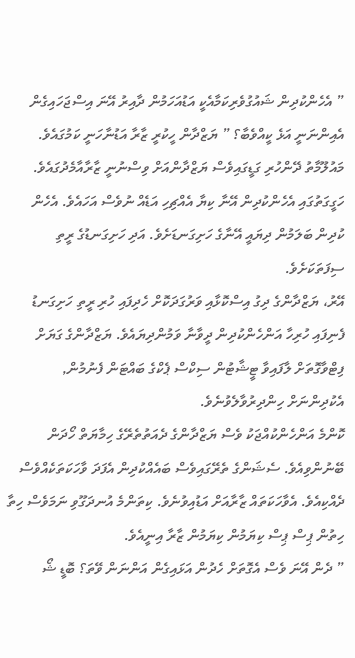” އެހެންކުދިން ޝައުގުވެރިކަމާއެކީ އަޑުއަހަމުން ދާއިރު އޭނަ އިސްޖަހައިގެން އެއިންނަނީ އަޅެ ކީއްވެބާ؟ ” ޔަޒްދާން ހީކުރީ ޒާރާ އަޑުނާހަނީ ކަމުގައެވެ. މައުލޫމާތު ދޭންހުރި ގަޑީގައިވެސް ޔަޒްދާންއަށް ވިސްނުނީ ޒާރާއާމެދުގައެވެ.
ހަގީގަތުގައި އެހެންކުދިން އޭނާ ކިޔާ އެއްޗިހި އަޑެއް ނުވެސް އަހައެވެ. އެހެން ކުދިން ބަލަމުން ދިޔައީ އޭނާގެ ހަށިގަނޑަށެވެ. އަދި ހަށިގަނޑުގެ ރީތި ސިފަތަކަށެވެ.
އޭރު، ޔަޒްދާންގެ ދިގު އިސްކޮޅާއި ވަރުގަދަކޮށް ހެދިފައި ހުރި ރީތި ހަށިގަނޑު ފެނިފައި ހުރިހާ އަންހެންކުދިން ދީވާނާ ވަމުންދިޔައެވެ. ޔަޒްދާންގެ ގަޔަށް ފިޓްވާގޮތަށް ލާފައިވާ ޓީޝާޓުން ސިކްސް ޕެކްގެ ބައްޓަން ފެނުމުން, އެކުދިންނަށް ހިންދިރުވާލެވުނެވެ.
ކޮންމެ އަންހެންކުއްޖަކު ވެސް ޔަޒްދާންގެ ދެއަތުތެރޭގެ ހިމާޔަތް ހޯދަން ބޭނުންވިއެވެ. ސެޝަންގެ ތެރޭގައިވެސް ބައެއްކުދިން އެފަދަ ވާހަކަތަކެއްވެސް ދެއްކިއެވެ. އެވާހަކަތައް ޒާރާއަށް އަޑުއިވުނެވެ. ކިތަންމެ އުނދަގޫވި ނަމަވެސް ހިތާ ހިތުން ޕިސް ޕިސް ކިޔަމުން ކިޔަމުން ޒާރާ އިނީއެވެ.
” ދެން އޭނަ ވެސް އެގޮތަށް ހެދުން އަޅައިގެން އަންނަން ވޭތަ؟ ބޮޑީ ޝޯ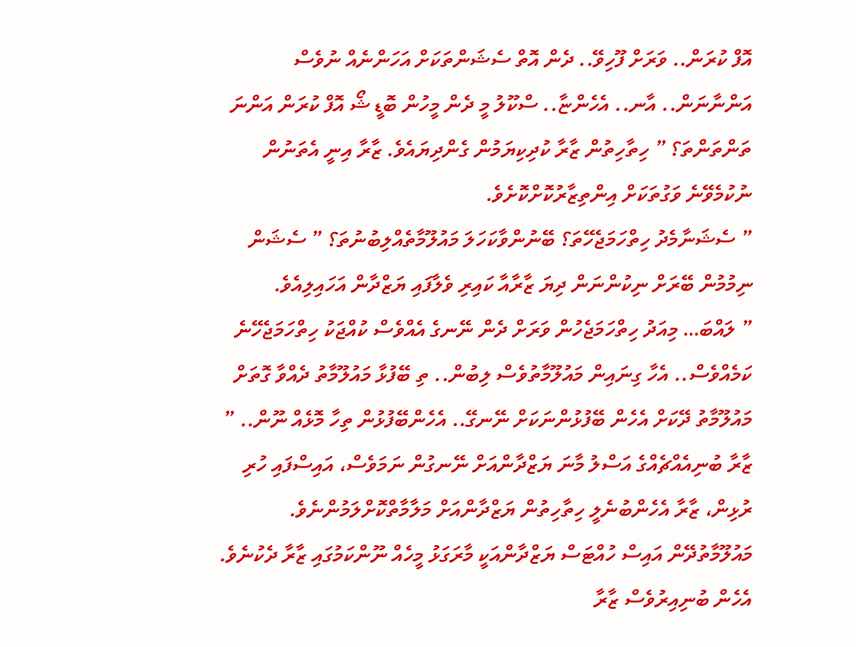އޮފް ކުރަން.. ވަރަށް ފޫހިވޭ.. ދެން އޮތް ސެޝަންތަކަށް އަހަންނެއް ނުވެސް އަންނާނަން.. އާނ.. އެހެންޏާ.. ސްކޫލު މީ ދެން މީހުން ބޮޑީ ޝޯ އޮފް ކުރަން އަންނަ ތަންތަންތަ؟ ” ހިތާހިތުން ޒާރާ ކުދިކިޔަމުން ގެންދިޔައެވެ. ޒާރާ އިނީ އެތަނުން ނުކުމެވޭނެ ވަގުތަކަށް އިންތިޒާރުކޮށްކޮށެވެ.
” ސެޝަނާމެދު ހިތްހަމަޖެހޭތަ؟ ބޭނުންވާކަހަލަ މައުލޫމާތެއްލިބުނުތަ؟ ” ސެޝަން ނިމުމުން ބޭރަށް ނިކުންނަން ދިޔަ ޒާރާއާ ކައިރި ވެލާފައި ޔަޒްދާން އަހައިލިއެވެ.
” ލައްބަ… މިއަދު ހިތްހަމަޖެހުން ވަރަށް ދެން ނޭނގެ އެއްވެސް ކުއްޖަކު ހިތްހަމަޖެހޭނެ ކަމެއްވެސް.. އެހާ ގިނައިން މައުލޫމާތުވެސް ލިބުން.. ތި ބޭފުޅާ މައުލޫމާތު ދެއްވާ ގޮތަށް މައުލޫމާތު ދޭކަށް އެހެން ބޭފުޅުންނަކަށް ނޭނގޭ.. އެހެންބޭފުޅުން ތިހާ މޮޅެއް ނޫން.. ” ޒާރާ ބުނިއެއްޗެއްގެ އަސްލު މާނަ ޔަޒްދާންއަށް ނޭނގުން ނަމަވެސް، އައިސްފައި ހުރި ރުޅިން، ޒާރާ އެހެންބުނެލީ ހިތާހިތުން ޔަޒްދާންއަށް މަލާމާތްކޮށްލަމުންނެވެ. މައުލޫމާތުދޭން އައިސް ހުއްޓަސް ޔަޒްދާންއަކީ މާރަގަޅު މީހެއް ނޫންކަމުގައި ޒާރާ ދެކުނެވެ. އެހެން ބުނިއިރުވެސް ޒާރާ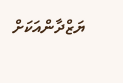ޔަޒްދާންއަކަށް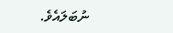ނުބަލައެވެ.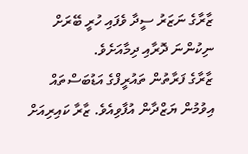ޒާރާގެ ނަޒަރު ސީދާ ވެފައި ހުރީ ބޭރަށް ނިކުންނަ ދޮރާއި ދިމާއަށެވެ.
ޒާރާގެ ފަރާތުން ތައުރީފްގެ އަޑުބަސްތައް އިވުމުން ޔަޒްދާން އުފާވިއެވެ. ޒާރާ ކައިރިއަށް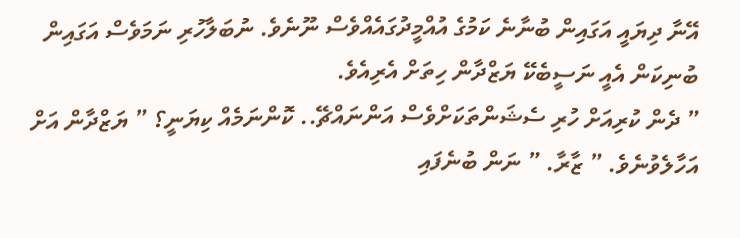އޭނާ ދިޔައީ އަގައިން ބުނާނެ ކަމުގެ އުއްމީދުގައެއްވެސް ނޫނެވެ. ނުބަލާހުރި ނަމަވެސް އަގައިން ބުނިކަން އެއީ ނަސީބެކޭ ޔަޒްދާން ހިތަށް އެރިއެވެ.
” ދެން ކުރިއަށް ހުރި ސެޝަންތަކަށްވެސް އަންނައްޗޭ.. ކޮންނަމެއް ކިޔަނީ؟ ” ޔަޒްދާން އަށް އަހާލެވުނެވެ. ” ޒާރާ. ” ނަން ބުނެފައި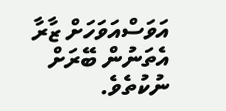އަވަސްއަވަހަށް ޒާރާ އެތަނުން ބޭރަށް ނުކުތެވެ.